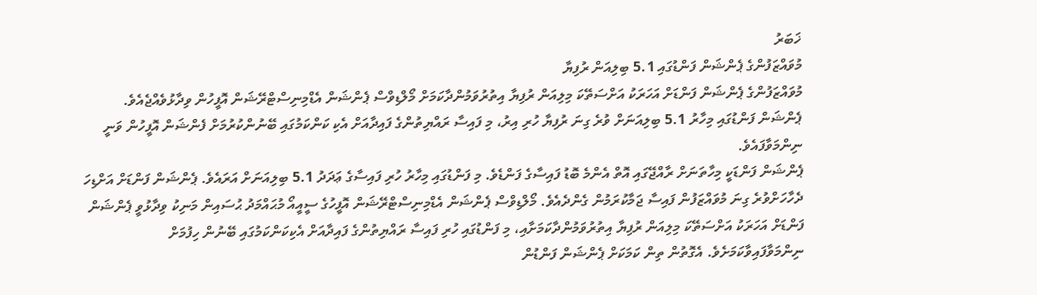ޚަބަރު
މުވައްޒަފުންގެ ޕެންޝަން ފަންޑުގައި 5.1 ބިލިއަން ރުފިޔާ
މުވައްޒަފުންގެ ޕެންޝަން ފަންޑަށް އަހަރަކު އަށްސަތޭކަ މިލިއަން ރުފިޔާ އިތުރުވަމުންދާކަމަށް މޯލްޑިވްސް ޕެންޝަން އެޑްމިނިސްޓްރޭޝަން އޮފީހުން ވިދާޅުވެއްޖެއެވެ. ޕެންޝަން ފަންޑުގައި މިހާރު 5.1 ބިލިއަނަށް ވުރެ ގިނަ ރުފިޔާ ހުރި އިރު، މި ފައިސާ ރައްޔިތުންގެ ފައިދާއަށް އެކި ކަންކަމުގައި ބޭނުންކުރުމަށް ފެންޝަން އޮފީހުން ވަނީ ނިންމަވާފައެވެ.
ޕެންޝަން ފަންޑަކީ މިހާތަނަށް ރާއްޖޭގައި އޮތް އެންމެ ބޮޑު ފައިސާގެ ފަންޑެވެ. މި ފަންޑުގައި މިހާރު ހުރި ފައިސާގެ ޢަދަދު 5.1 ބިލިއަނަށް އަރައެވެ. ޕެންޝަން ފަންޑަށް އަށްޑިހަ ދެހާހަށްވުރެ ގިނަ މުވައްޒަފުން ފައިސާ ޖަމާކުރަމުން ގެންދެއެވެ. މޯލްޑިވްސް ޕެންޝަން އެޑްމިނިސްޓްރޭޝަން އޮފީހުގެ ސީއީއޯ މުޙައްމަދު ޙުސައިން މަނިކު ވިދާޅުވީ ޕެންޝަން ފަންޑަށް އަހަރަކު އަށްސަތޭކަ މިލިއަން ރުފިޔާ އިތުރުވަމުންދާކަމަށާއި، މި ފަންޑުގައި ހުރި ފައިސާ ރައްޔިތުންގެ ފައިދާއަށް އެކިކަންކަމުގައި ބޭނުން ހިފުމަށް ނިންމަވާފައިވާކަމަށެވެ. އެގޮތުން ތިން ކަމަކަށް ޕެންޝަން ފަންޑުން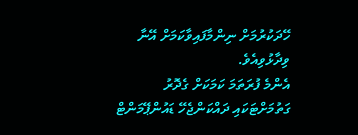ހޭދަކުރުމަށް ނިންމާފައިވާކަމަށް އޭނާ ވިދާޅުވިއެވެ.
އެންމެ ފުރަތަމަ ކަމަކަށް ގެދޮރު ގަތުމަށްޓަކައި ދައްކަންޖެހޭ ޑައުންޕޭމަންޓް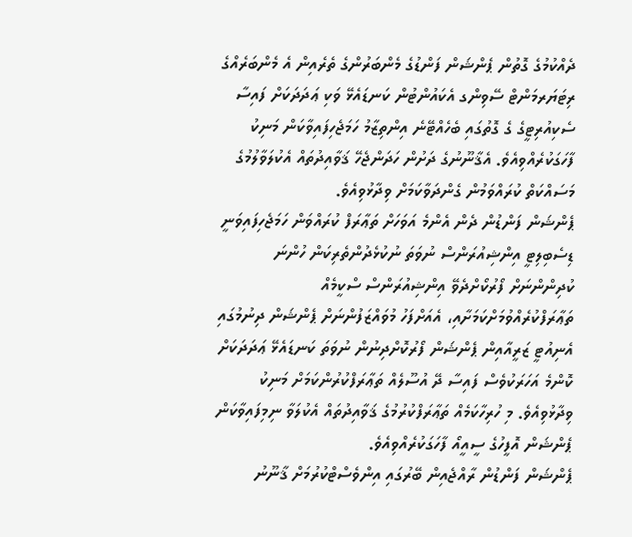ދެއްކުމުގެ ގޮތުން ޕެންޝަން ފަންޑުގެ މެންބަރުންގެ ތެރެއިން އެ މެންބަރެއްގެ ރިޓަޔަރމަންޓް ސޭވިންގ އެކައުންޓުން ކަނޑައެޅޭ ވަކި ޢަދަދަކަށް ފައިސާ ސެކިއުރިޓީގެ ގެ ގޮތުގައި ބެހެއްޓޭނެ އިންތިޒާމު ހަމަޖެހިފައިވާކަން މަނިކު ފާހަގަކުރެއްވިއެވެ. އެޤާނޫނުގެ ދަށުން ހަދަންޖެހޭ ޤަވާއިދުތައް އެކުލަވާލުމުގެ މަސައްކަތް ކުރައްވަމުން ގެންދަވާކަމަށް ވިދާޅުވިއެވެ.
ޕެންޝަން ފަންޑުން ދެން އެންމެ އަވަހަށް ތަޢާރަފް ކުރައްވަން ހަމަޖެހިފައިވަނީ ޑިސެބިލިޓީ އިންޝިއުރަންސް ނުވަތަ ނުކުޅެދުންތެރިކަން ހުންނަ ކުދިންންނަށް ފޯރުކޯށްދެވޭ އިންޝިއުރަންސް ސްކީމެއް ތަޢާރަފްކުރެއްވުމަށްކަމަށާއި، އެއަށްފަހު މުވައްޒަފުންނަށް ޕެންޝަން ދިނުމުގައި އެނިއުޓީ ޒަރީއާއިން ޕެންޝަން ފޯރުކޮށްދިނުން ނުވަތަ ކަނޑައެޅޭ ޢަދަދަކަށް ކޮންމެ އަހަރަކުވެސް ފައިސާ ދޭ އުސޫލެއް ތަޢާރަފްކުރުންކަމަށް މަނިކު ވިދާޅުވިއެވެ. މި ހުރިހާކަމެއް ތަޢާރަފްކުރުމުގެ ޤަވާއިދުތައް އެކުލަވާ ނިމިފައިވާކަން ޕެންޝަން އޮފީހުގެ ސީއީއޯ ފާހަގަކުރެއްވިއެވެ.
ޕެންޝަން ފަންޑުން ރާއްޖެއިން ބޭރުގައި އިންވެސްޓްކުރުމަށް ޤާނޫނު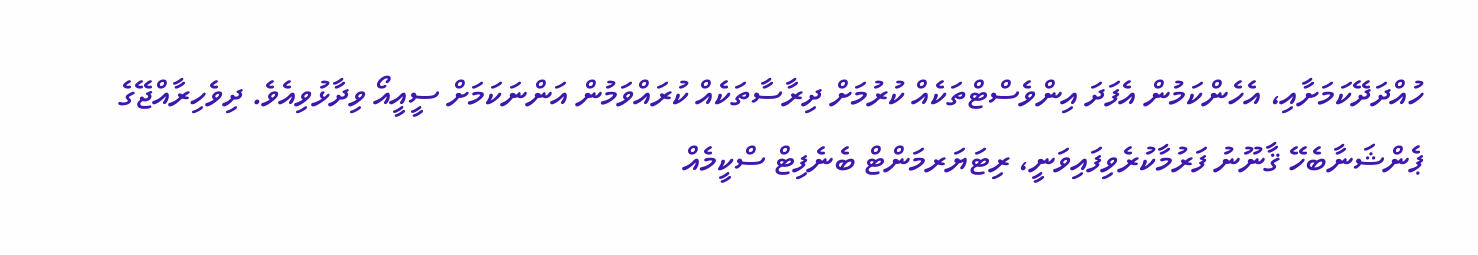ހުއްދަދޭކަމަށާއި، އެހެންކަމުން އެފަދަ އިންވެސްޓްތަކެއް ކުރުމަށް ދިރާސާތަކެއް ކުރައްވަމުން އަންނަކަމަށް ސީއީއޯ ވިދާޅުވިއެވެ. ދިވެހިރާއްޖޭގެ ޕެންޝަނާބެހޭ ޤާނޫނު ފަރުމާކުރެވިފައިވަނީ، ރިޓަޔަރމަންޓް ބެނެފިޓް ސްކީމެއް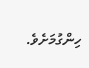ހިންގުމަށެވެ.